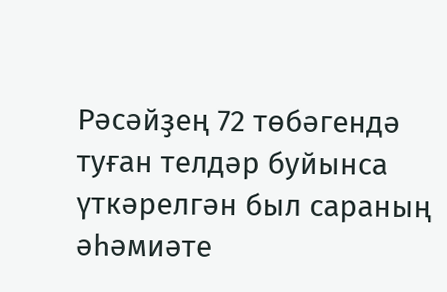Рәсәйҙең 72 төбәгендә туған телдәр буйынса үткәрелгән был сараның әһәмиәте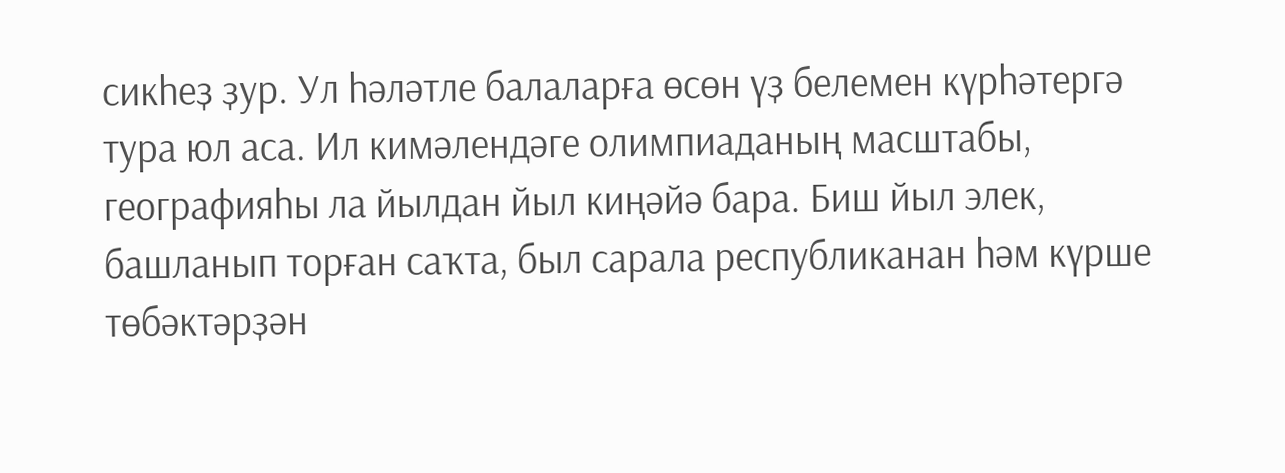сикһеҙ ҙур. Ул һәләтле балаларға өсөн үҙ белемен күрһәтергә тура юл аса. Ил кимәлендәге олимпиаданың масштабы, географияһы ла йылдан йыл киңәйә бара. Биш йыл элек, башланып торған саҡта, был сарала республиканан һәм күрше төбәктәрҙән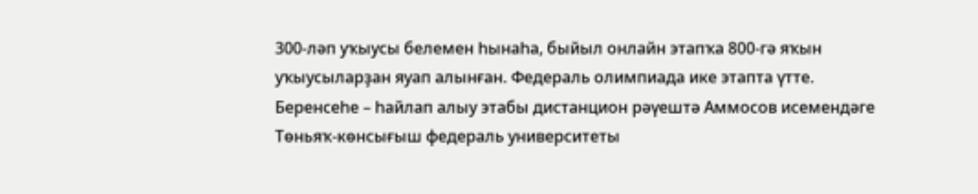300-ләп уҡыусы белемен һынаһа, быйыл онлайн этапҡа 800-гә яҡын уҡыусыларҙан яуап алынған. Федераль олимпиада ике этапта үтте. Беренсеһе – һайлап алыу этабы дистанцион рәүештә Аммосов исемендәге Төньяҡ-көнсығыш федераль университеты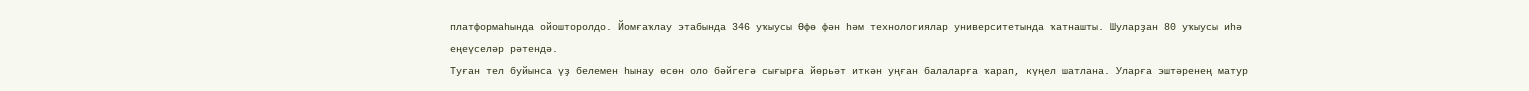платформаһында ойошторолдо. Йомғаҡлау этабында 346 уҡыусы Өфө фән һәм технологиялар университетында ҡатнашты. Шуларҙан 80 уҡыусы иһә еңеүселәр рәтендә.
Туған тел буйынса үҙ белемен һынау өсөн оло бәйгегә сығырға йөрьәт иткән уңған балаларға ҡарап, күңел шатлана. Уларға эштәренең матур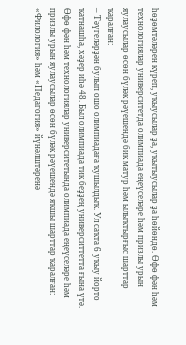һөҙөмтәләрен күреп, уҡыусылар ҙа, уҡытыусылар ҙа һөйөндө. Өфө фән һәм технологиялар университетда олимпиада еңеүселәре һәм призлы урын яулаусылар өсөн бүләк рәүешендә бик матур һәм ылыҡтырғыс шарттар ҡаралған:
– Тәүгеләрҙән булып ошо олимпиадаға ҡушылдыҡ. Ул саҡта 6 уҡыу йорто ҡатнашһа, хәҙер иһә 48. Был олимпиада тик беҙҙең университтетта ғына үтә. Өфө фән һәм технологиялар университетында олимпиада еңеүселәре һәм призлы урын яулаусылар өсөн бүләк рәүешендә яҡшы шарттар ҡаралған: «Филология» һәм «Педагогия» йүнәлштәренә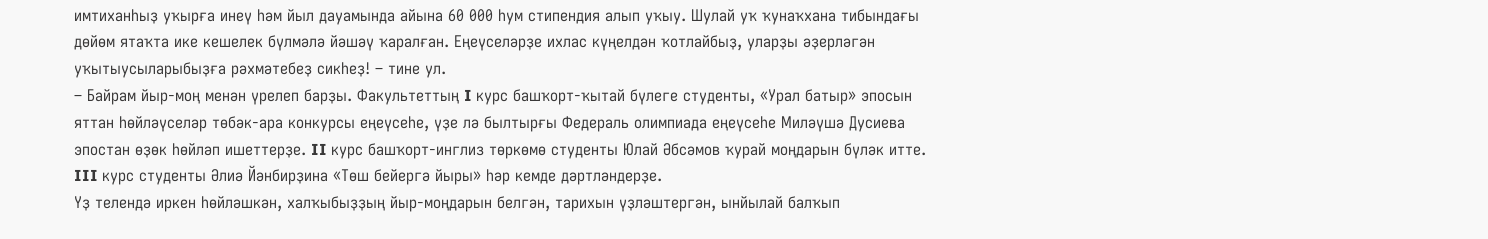имтиханһыҙ уҡырға инеү һәм йыл дауамында айына 60 000 һум стипендия алып уҡыу. Шулай уҡ ҡунаҡхана тибындағы дөйөм ятаҡта ике кешелек бүлмәлә йәшәү ҡаралған. Еңеүселәрҙе ихлас күңелдән ҡотлайбыҙ, уларҙы әҙерләгән уҡытыусыларыбыҙға рәхмәтебеҙ сикһеҙ! – тине ул.
– Байрам йыр-моң менән үрелеп барҙы. Факультеттың I курс башҡорт-ҡытай бүлеге студенты, «Урал батыр» эпосын яттан һөйләүселәр төбәк-ара конкурсы еңеүсеһе, үҙе лә былтырғы Федераль олимпиада еңеүсеһе Миләүшә Дусиева эпостан өҙөк һөйләп ишеттерҙе. II курс башҡорт-инглиз төркөмө студенты Юлай Әбсәмов ҡурай моңдарын бүләк итте. III курс студенты Әлиә Йәнбирҙина «Төш бейергә йыры» һәр кемде дәртләндерҙе.
Үҙ телендә иркен һөйләшкән, халҡыбыҙҙың йыр-моңдарын белгән, тарихын үҙләштергән, ынйылай балҡып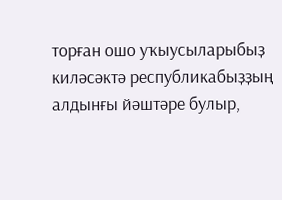торған ошо уҡыусыларыбыҙ киләсәктә республикабыҙҙың алдынғы йәштәре булыр,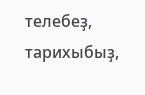телебеҙ, тарихыбыҙ,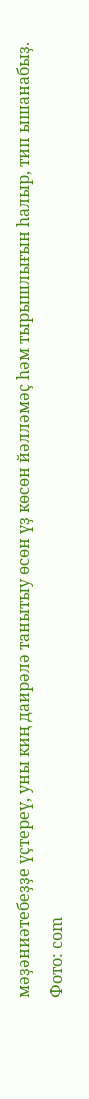мәҙәниәтебеҙҙе үҫтереү, уны киң даирәлә танытыу өсөн үҙ көсөн йәлләмәҫ һәм тырышлығын һалыр, тип ышанабыҙ.
Фото: com